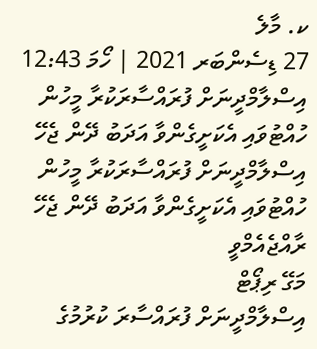ކ. މާލެ
27 ޑިސެންބަރ 2021 | ހޯމަ 12:43
އިސްލާމްދީނަށް ފުރައްސާރަކުރާ މީހުން ހުއްޓުވައި އެކަށީގެންވާ އަދަބު ދޭން ޖެހޭ
އިސްލާމްދީނަށް ފުރައްސާރަކުރާ މީހުން ހުއްޓުވައި އެކަށީގެންވާ އަދަބު ދޭން ޖެހޭ
ރާއްޖެއެމްވީ
މަގޭ ރިޕޯޓް
އިސްލާމްދީނަށް ފުރައްސާރަ ކުރުމުގެ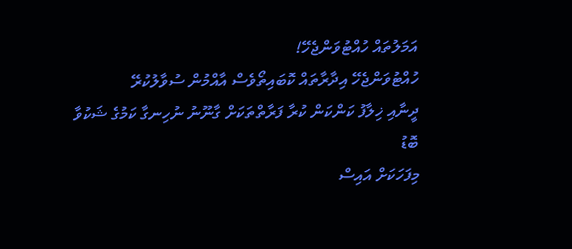އަމަލުތައް ހުއްޓުވަންޖެހޭ!
ހުއްޓުވަންޖެހޭ އިދާރާތައް ކޮބައިތޯވެސް އާއްމުން ސުވާލުކުރޭ
ދީނާއި ޚިލާފު ކަންކަން ކުރާ ފަރާތްތަކަށް ގާނޫނު ނުހިނގާ ކަމުގެ ޝަކުވާ ބޮޑު
މިފަހަކަށް އައިސް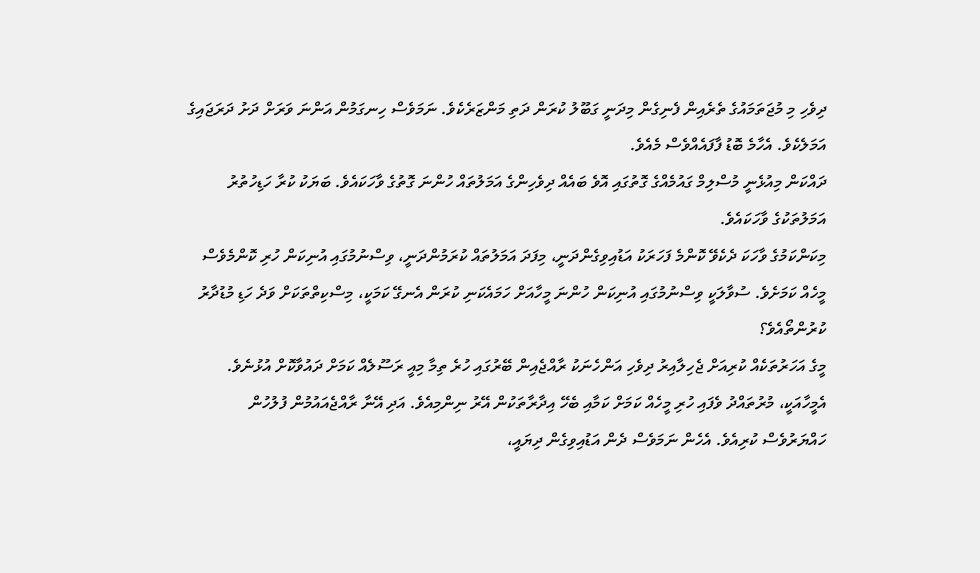ދިވެހި މި މުޖަތަމައުގެ ތެރެއިން ފެނިގެން މިދަނީ ގަބޫލު ކުރަން ދަތި މަންޒަރެކެވެ. ނަމަވެސް ހިނގަމުން އަންނަ ވަރަށް ދަށު ދަރަޖައިގެ އަމަލެކެވެ. އެހާމެ ބޮޑު ފާފައެއްވެސް މެއެވެ.
ދައްކަން މިއުޅެނީ މުސްލިމް ގައުމެއްގެ ގޮތުގައި އޮވެ ބައެއް ދިވެހިންގެ އަމަލުތައް ހުންނަ ގޮތުގެ ވާހަކައެވެ. ބަޔަކު ކުރާ ހަޑިހުތުރު އަމަލުތަކުގެ ވާހަކައެވެ.
މިކަންކަމުގެ ވާހަކަ ދެކެވޭ ކޮންމެ ފަހަރަކު އަޑުއިވިގެންދަނީ، މިފަދަ އަމަލުތައް ކުރަމުންދަނީ، ވިސްނުމުގައި އުނިކަން ހުރި ކޮންމެވެސް މީހެއް ކަމަށެވެ. ސުވާލަކީ ވިސްނުމުގައި އުނިކަން ހުންނަ މީހާއަށް ހަމައެކަނި ކުރަން އެނގޭ ކަމަކީ، މިސްކިތްތަކަށް ވަދެ ހަޑި މުޑުދާރު ކުރުންތޯއެވެ؟
މީގެ އަހަރުތަކެއް ކުރިއަށް ޖެހިލާއިރު ދިވެހި އަންހެނަކު ރާއްޖެއިން ބޭރުގައި ހުރެ ތިމާ މިއީ ރަސޫލެއް ކަމަށް ދައުވާކޮށް އުޅުނެވެ. އެމީހާއަކީ، މުރުތައްދު ވެފައި ހުރި މީހެއް ކަމަށް ކަމާއި ބެހޭ އިދާރާތަކުން އޭރު ނިންމިއެވެ. އަދި އޭނާ ރާއްޖެއައުމުން ފުލުހުން ހައްޔަރުވެސް ކުރިއެވެ. އެހެން ނަމަވެސް ދެން އަޑުއިވިގެން ދިޔައީ،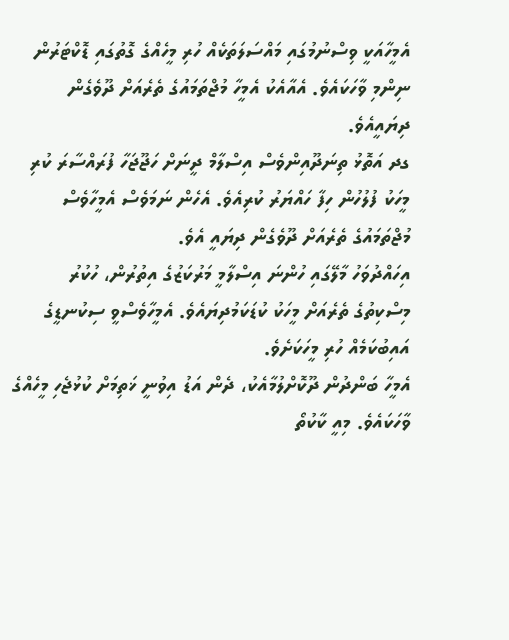އެމީހާއަކީ ވިސްނުމުގައި މައްސަލަތަކެއް ހުރި މީހެއްގެ ގޮތުގައި ޑޮކްޓަރުން ނިންމި ވާހަކައެވެ. އެއާއެކު އެމީހާ މުޖްތަމައުގެ ތެރެއަށް ދޫވެގެން ދިޔައީއެވެ.
ގދ އަތޮޅު ތިނަދޫއިންވެސް އިސްލާމް ދީނަށް ހަޖޫޖަހާ ފުރައްސާރަ ކުރި މީހަކު ފުލުހުން ހިފާ ހައްޔަރު ކުރިއެވެ. އެހެން ނަމަވެސް އެމީހާވެސް މުޖްތަމައުގެ ތެރެއަށް ދޫވެގެން ދިޔައީ އެވެ.
އިހައްދުވަހު މާލޭގައި ހުންނަ އިސްލާމީ މަރުކަޒުގެ އިތުރުން، ހުކުރު މިސްކިތުގެ ތެރެއަށް މީހަކު ކުޑަކަމުދިޔައެވެ. އެމީހާވެސްވީ ސިކުނޑީގެ އައިބުކަމެއް ހުރި މީހަކަށެވެ.
އެމީހާ ބަންދުން ދޫކޮށްލުމާއެކު، ދެން އަޑު އިވުނީ ޚަތިމަށް ކުޅުޖެހި މީހެއްގެ ވާހަކައެވެ. މިއީ ކާކުތޯ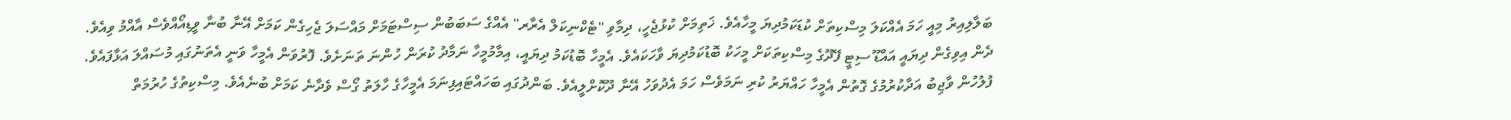ބަލާލިއިރު މިއީ ހަމަ އެއްކަލަ މިސްކިތަށް ކުޑަކަމުދިޔަ މީހާއެވެ. ޚަތިމަށް ކުޅުޖެހީ، ދިމާވި "ޓެކްނިކަލް އެރާރ" އެއްގެ ސަބަބުން ސިސްޓަމަށް މައްސަލަ ޖެހިގެން ކަމަށް އޭނާ ބުނާ ވީޑިއޯއްވެސް އާއްމު ވިއެވެ.
ދެން އިވިގެން ދިޔައީ އައްޑޫ ސިޓީ ފޭދޫގެ މިސްކިތަކަށް މީހަކު ބޮޑުކަމުދިޔަ ވާހަކައެވެ. އެމީހާ ބޮޑުކަމު ދިޔައީ، އިމާމުމީހާ ނަމާދު ކުރަން ހުންނަ ތަނަށެވެ. ފޮރުވަން އެމީހާ ވަނީ އެތަނުގައި މުސައްލަ އަޅާފައެވެ. ފުލުހުން ވާޖިބު އަދާކުރުމުގެ ގޮތުން އެމީހާ ހައްޔަރު ކުރި ނަމަވެސް ހަމަ އެދުވަހު އޭނާ ދޫކޮށްލީއެވެ. ބަންދުގައި ބަހައްޓައިފިނަމަ އެމީހާގެ ހާލަތު ގޯސް ވެދާނެ ކަމަށް ބުނެއެވެ. މިސްކިތުގެ ހުރުމަތް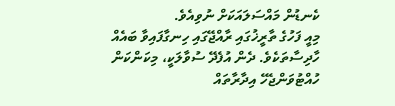ކެނޑުން މައްސަލައަކަށް ނުވިއެވެ.
މިއީ ފަހުގެ ތާރީޚުގައި ރާއްޖޭގައި ހިނގާފައިވާ ބައެއް ހާދިސާތަކެވެ. ދެން އުފެދޭ ސުވާލަކީ، މިކަންކަން ހުއްޓުވަންޖެހޭ އިދާރާތައް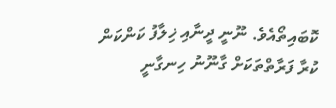ކޮބައިތޯއެވެ. ނޫނީ ދީނާއި ޚިލާފު ކަންކަން ކުރާ ފަރާތްތަކަށް ގާނޫނު ހިނގާނީ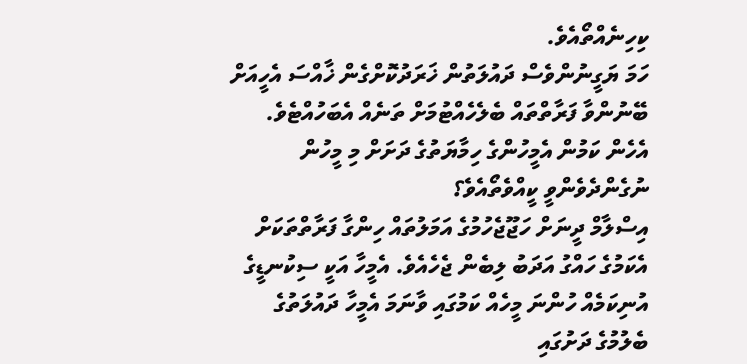ކިހިނެއްތޯއެވެ.
ހަމަ ޔަގީނުންވެސް ދައުލަތުން ޚަރަދުކޮށްގެން ޚާއްސަ އެހީއަށް ބޭނުންވާ ފަރާތްތައް ބެލެހެއްޓުމަށް ތަނެއް އެބަހުއްޓެވެ. އެހެން ކަމުން އެމީހުންގެ ހިމާޔަތުގެ ދަށަށް މި މީހުން ނުގެންދެވެންވީ ކީއްވެތޯއެވެ؟
އިސްލާމް ދީނަށް ހަޖޫޖެހުމުގެ އަމަލުތައް ހިންގާ ފަރާތްތަކަށް އެކަމުގެ ހައްގު އަދަބު ލިބެން ޖެހެއެވެ. އެމީހާ އަކީ ސިކުނޑީގެ އުނިކަމެއް ހުންނަ މީހެއް ކަމުގައި ވާނަމަ އެމީހާ ދައުލަތުގެ ބެލުމުގެ ދަށުގައި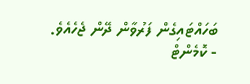ބަހައްޓައިގެން ފަރުވާން ދޭން ޖެހެއެވެ.
- ކޮމެންޓް